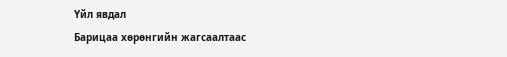Үйл явдал
Барицаа хөрөнгийн жагсаалтаас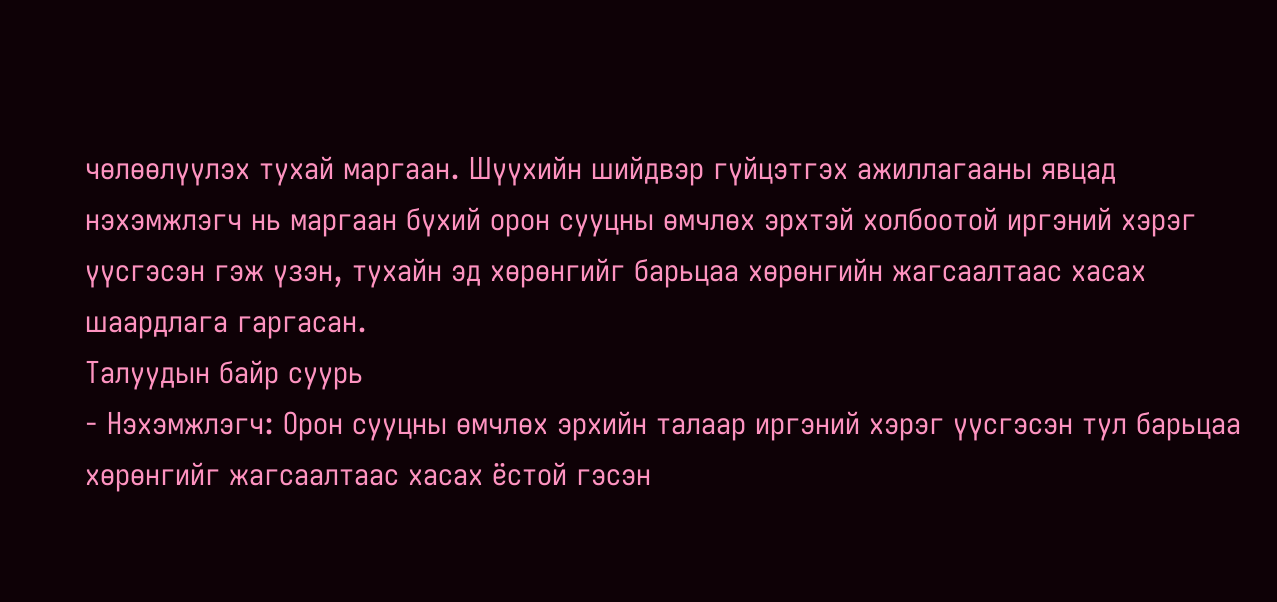чөлөөлүүлэх тухай маргаан. Шүүхийн шийдвэр гүйцэтгэх ажиллагааны явцад нэхэмжлэгч нь маргаан бүхий орон сууцны өмчлөх эрхтэй холбоотой иргэний хэрэг үүсгэсэн гэж үзэн, тухайн эд хөрөнгийг барьцаа хөрөнгийн жагсаалтаас хасах шаардлага гаргасан.
Талуудын байр суурь
- Нэхэмжлэгч: Орон сууцны өмчлөх эрхийн талаар иргэний хэрэг үүсгэсэн тул барьцаа хөрөнгийг жагсаалтаас хасах ёстой гэсэн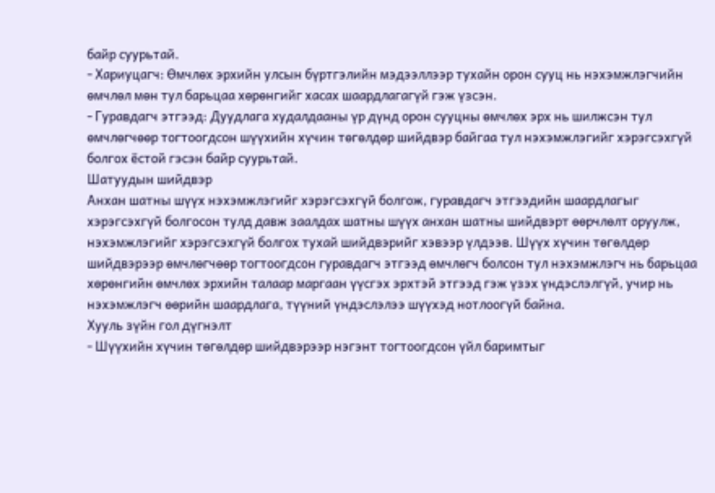байр суурьтай.
- Хариуцагч: Өмчлөх эрхийн улсын бүртгэлийн мэдээллээр тухайн орон сууц нь нэхэмжлэгчийн өмчлөл мөн тул барьцаа хөрөнгийг хасах шаардлагагүй гэж үзсэн.
- Гуравдагч этгээд: Дуудлага худалдааны үр дүнд орон сууцны өмчлөх эрх нь шилжсэн тул өмчлөгчөөр тогтоогдсон шүүхийн хүчин төгөлдөр шийдвэр байгаа тул нэхэмжлэгийг хэрэгсэхгүй болгох ёстой гэсэн байр суурьтай.
Шатуудын шийдвэр
Анхан шатны шүүх нэхэмжлэгийг хэрэгсэхгүй болгож, гуравдагч этгээдийн шаардлагыг хэрэгсэхгүй болгосон тулд давж заалдах шатны шүүх анхан шатны шийдвэрт өөрчлөлт оруулж, нэхэмжлэгийг хэрэгсэхгүй болгох тухай шийдвэрийг хэвээр үлдээв. Шүүх хүчин төгөлдөр шийдвэрээр өмчлөгчөөр тогтоогдсон гуравдагч этгээд өмчлөгч болсон тул нэхэмжлэгч нь барьцаа хөрөнгийн өмчлөх эрхийн талаар маргаан үүсгэх эрхтэй этгээд гэж үзэх үндэслэлгүй, учир нь нэхэмжлэгч өөрийн шаардлага, түүний үндэслэлээ шүүхэд нотлоогүй байна.
Хууль зүйн гол дүгнэлт
- Шүүхийн хүчин төгөлдөр шийдвэрээр нэгэнт тогтоогдсон үйл баримтыг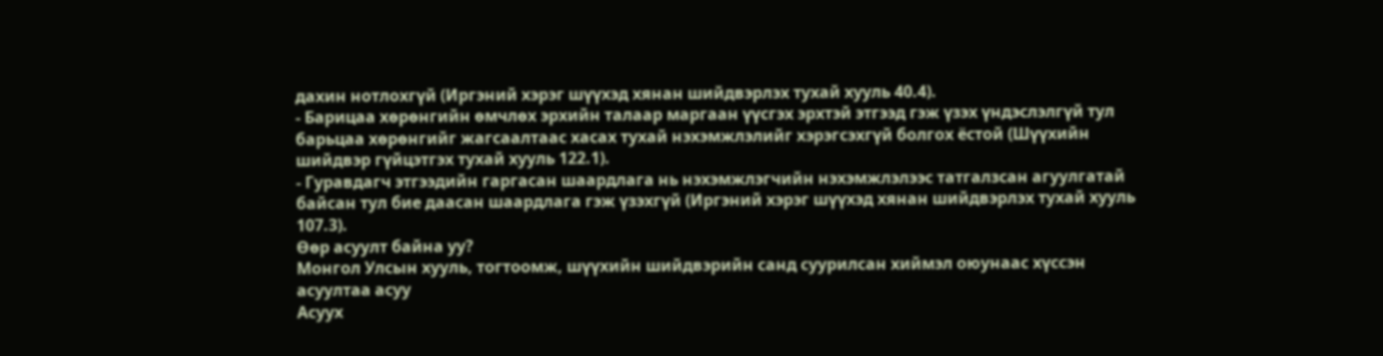дахин нотлохгүй (Иргэний хэрэг шүүхэд хянан шийдвэрлэх тухай хууль 40.4).
- Барицаа хөрөнгийн өмчлөх эрхийн талаар маргаан үүсгэх эрхтэй этгээд гэж үзэх үндэслэлгүй тул барьцаа хөрөнгийг жагсаалтаас хасах тухай нэхэмжлэлийг хэрэгсэхгүй болгох ёстой (Шүүхийн шийдвэр гүйцэтгэх тухай хууль 122.1).
- Гуравдагч этгээдийн гаргасан шаардлага нь нэхэмжлэгчийн нэхэмжлэлээс татгалзсан агуулгатай байсан тул бие даасан шаардлага гэж үзэхгүй (Иргэний хэрэг шүүхэд хянан шийдвэрлэх тухай хууль 107.3).
Өөр асуулт байна уу?
Монгол Улсын хууль, тогтоомж, шүүхийн шийдвэрийн санд суурилсан хиймэл оюунаас хүссэн асуултаа асуу
Асуух